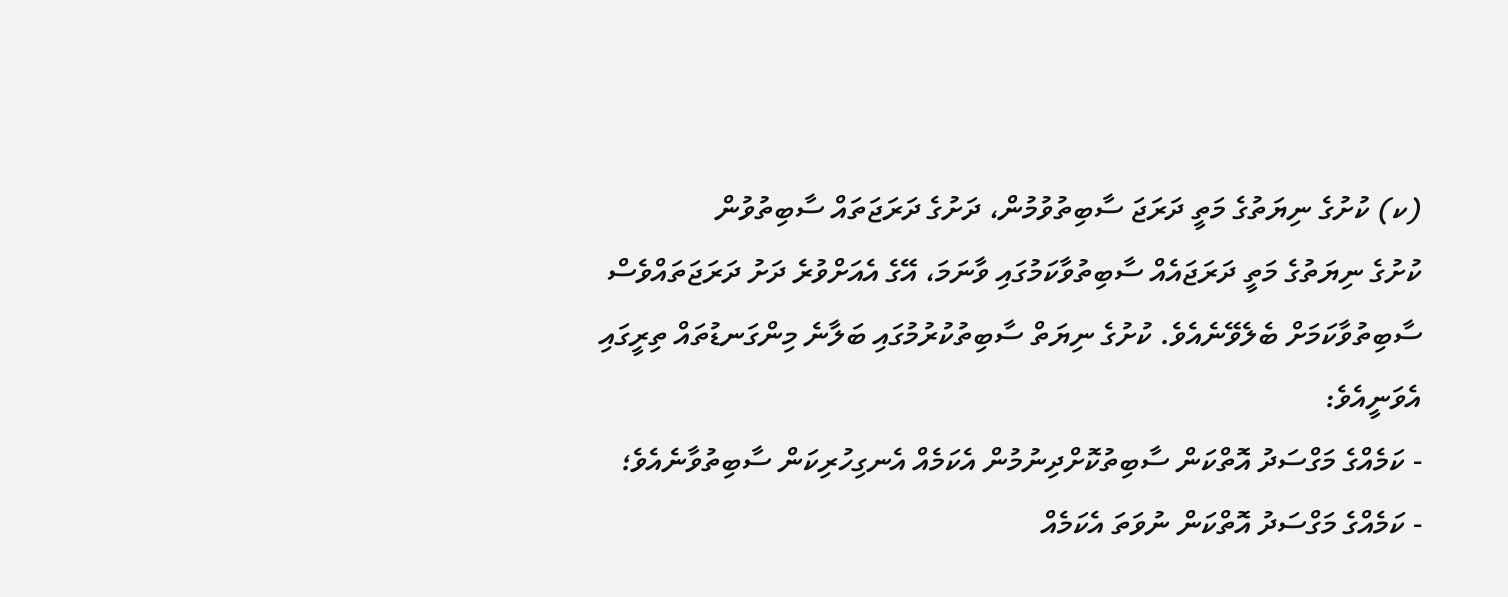(ކ) ކުށުގެ ނިޔަތުގެ މަތީ ދަރަޖަ ސާބިތުވުމުން، ދަށުގެ ދަރަޖަތައް ސާބިތުވުން
ކުށުގެ ނިޔަތުގެ މަތީ ދަރަޖައެއް ސާބިތުވާކަމުގައި ވާނަމަ، އޭގެ އެއަށްވުރެ ދަށު ދަރަޖަތައްވެސް ސާބިތުވާކަމަށް ބެލެވޭނެއެވެ. ކުށުގެ ނިޔަތް ސާބިތުކުރުމުގައި ބަލާނެ މިންގަނޑުތައް ތިރީގައި އެވަނީއެވެ:
- ކަމެއްގެ މަގްސަދު އޮތްކަން ސާބިތުކޮށްދިނުމުން އެކަމެއް އެނގިހުރިކަން ސާބިތުވާނެއެވެ؛
- ކަމެއްގެ މަގްސަދު އޮތްކަން ނުވަތަ އެކަމެއް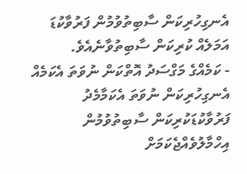އެނގިހުރިކަން ސާބިތުވުމުން ފަރުވާކުޑަ އަމަލެއް ކުރިކަން ސާބިތުވާނެއެވެ.
- ކަމެއްގެ މަގްސަދު އޮތްކަން ނުވަތަ އެކަމެއް އެނގިހުރިކަން ނުވަތަ އެކަމާމެދު ފަރުވާކުޑަކުރިކަން ސާބިތުވުމުން އިހްމާލުވެއްޖެކަމަށް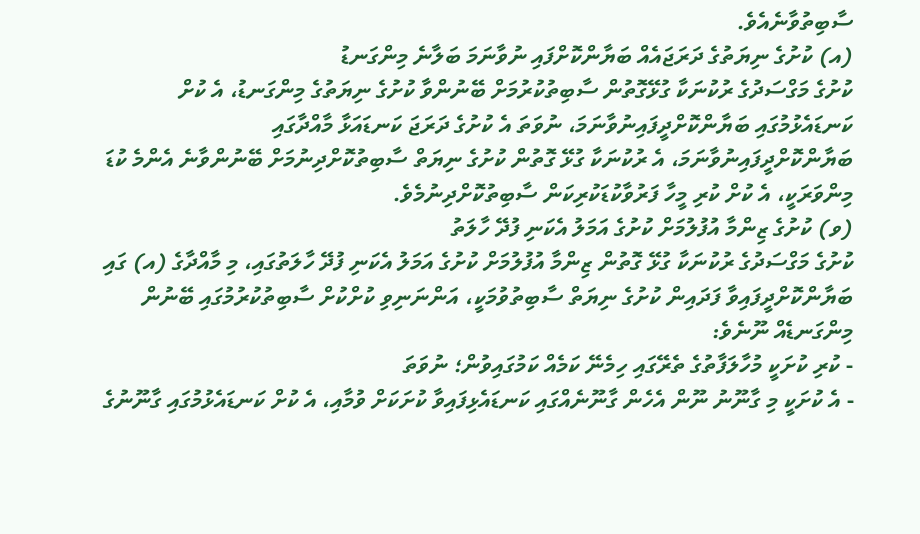ސާބިތުވާނެއެވެ.
(އ) ކުށުގެ ނިޔަތުގެ ދަރަޖައެއް ބަޔާންކޮށްފައި ނުވާނަމަ ބަލާނެ މިންގަނޑު
ކުށުގެ މަގްސަދުގެ ރުކުނަކާ ގުޅޭގޮތުން ސާބިތުކުރުމަށް ބޭނުންވާ ކުށުގެ ނިޔަތުގެ މިންގަނޑު، އެ ކުށް ކަނޑައެޅުމުގައި ބަޔާންކޮށްދީފައިނުވާނަމަ، ނުވަތަ އެ ކުށުގެ ދަރަޖަ ކަނޑައަޅާ މާއްދާގައި ބަޔާންކޮށްދީފައިނުވާނަމަ، އެ ރުކުނަކާ ގުޅޭ ގޮތުން ކުށުގެ ނިޔަތް ސާބިތުކޮށްދިނުމަށް ބޭނުންވާނެ އެންމެ ކުޑަ މިންވަރަކީ، އެ ކުށް ކުރި މީހާ ފަރުވާކުޑަކުރިކަން ސާބިތުކޮށްދިނުމެވެ.
(ވ) ކުށުގެ ޒިންމާ އުފުލުމަށް ކުށުގެ އަމަލު އެކަނި ފުދޭ ހާލަތު
ކުށުގެ މަގްސަދުގެ ރުކުނަކާ ގުޅޭ ގޮތުން ޒިންމާ އުފުލުމަށް ކުށުގެ އަމަލު އެކަނި ފުދޭ ހާލަތުގައި، މި މާއްދާގެ (އ) ގައި ބަޔާންކޮށްދީފައިވާ ފަދައިން ކުށުގެ ނިޔަތް ސާބިތުވުމަކީ، އަންނަނިވި ކުށްކުށް ސާބިތުކުރުމުގައި ބޭނުން މިންގަނޑެއް ނޫނެވެ:
- ކުރި ކުށަކީ މުހާލަފާތުގެ ތެރޭގައި ހިމެނޭ ކަމެއް ކަމުގައިވުން؛ ނުވަތަ
- އެ ކުށަކީ މި ގާނޫނު ނޫން އެހެން ގާނޫނެއްގައި ކަނޑައެޅިފައިވާ ކުށަކަށް ވުމާއި، އެ ކުށް ކަނޑައެޅުމުގައި ގާނޫނުގެ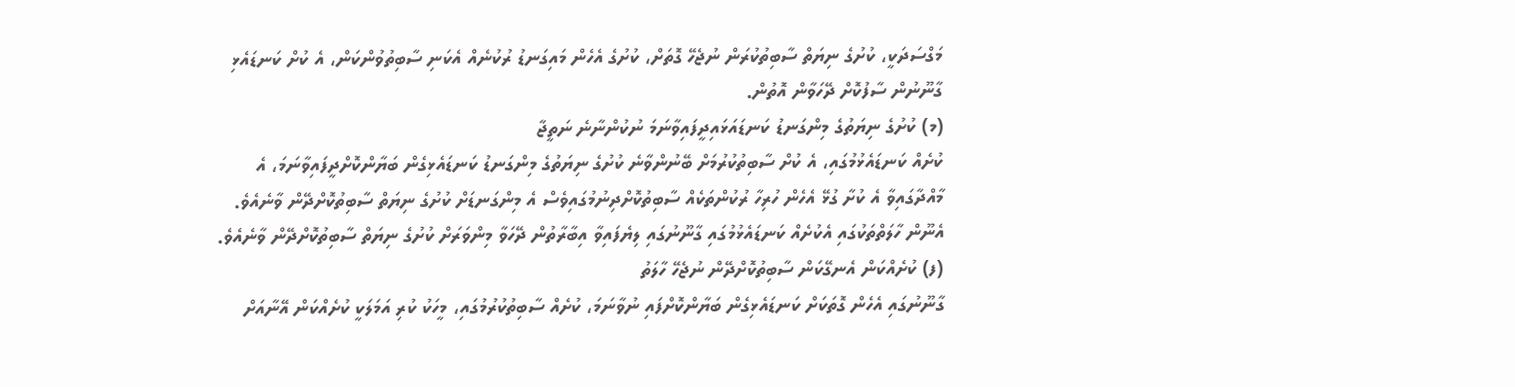މަގްސަދަކީ، ކުށުގެ ނިޔަތް ސާބިތުކުރަން ނުޖެހޭ ގޮތަށް، ކުށުގެ އެހެން މައިގަނޑު ރުކުނެއް އެކަނި ސާބިތުވުންކަން، އެ ކުށް ކަނޑައެޅި ގާނޫނުން ސާފުކޮށް ދޭހަވާން އޮތުން.
(މ) ކުށުގެ ނިޔަތުގެ މިންގަނޑު ކަނޑައަޅައިދީފައިވާނަމަ ނުކުންނާނެ ނަތީޖާ
ކުށެއް ކަނޑައެޅުމުގައި، އެ ކުށް ސާބިތުކުރުމަށް ބޭނުންވާނެ ކުށުގެ ނިޔަތުގެ މިންގަނޑު ކަނޑައެޅިގެން ބަޔާންކޮށްދީފައިވާނަމަ، އެ މާއްދާގައިވާ އެ ކުށާ ގުޅޭ އެހެން ހުރިހާ ރުކުންތަކެއް ސާބިތުކޮށްދިނުމުގައިވެސް އެ މިންގަނޑަށް ކުށުގެ ނިޔަތް ސާބިތުކޮށްދޭން ވާނެއެވެ. އެނޫން ހާލަތްތަކުގައި އެކުށެއް ކަނޑައެޅުމުގައި ގާނޫނުގައި ލިޔެފައިވާ އިބާރާތުން ދޭހަވާ މިންވަރަށް ކުށުގެ ނިޔަތް ސާބިތުކޮށްދޭން ވާނެއެވެ.
(ފ) ކުށެއްކަން އެނގޭކަން ސާބިތުކޮށްދޭން ނުޖެހޭ ހާލަތު
ގާނޫނުގައި އެހެން ގޮތަކަށް ކަނޑައެޅިގެން ބަޔާންކޮށްފައި ނުވާނަމަ، ކުށެއް ސާބިތުކުރުމުގައި، މީހަކު ކުރި އަމަލަކީ ކުށެއްކަން އޭނާއަށް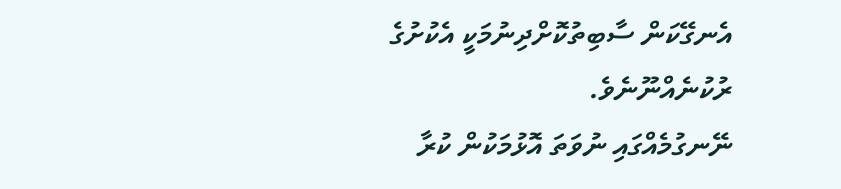އެނގޭކަން ސާބިތުކޮށްދިނުމަކީ އެކުށުގެ ރުކުނެއްނޫނެވެ.
ނޭނގުމެއްގައި ނުވަތަ އޮޅުމަކުން ކުރާ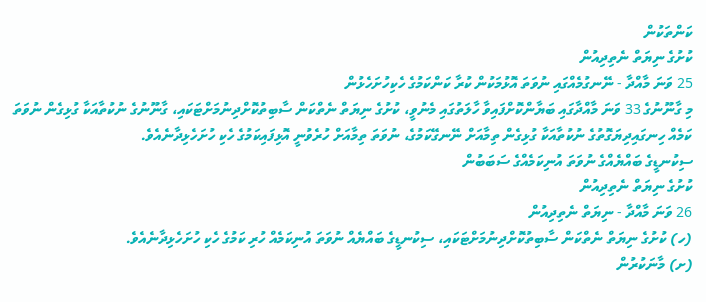ކަންތަކުން
ކުށުގެ ނިޔަތް ނެތިދިއުން
25 ވަނަ މާއްދާ - ނޭނގުމެއްގައި ނުވަތަ އޮޅުމަކުން ކުރާ ކަންކަމުގެ ހެކިހުށަހެޅުން
މި ގާނޫނުގެ 33 ވަނަ މާއްދާގައި ބަޔާންކޮށްފައިވާ ހާލަތުގައި މެނުވީ، ކުށުގެ ނިޔަތް ނެތްކަން ސާބިތުކޮށްދިނުމަށްޓަކައި، ގާނޫނުގެ ނުކުތާއަކާ ގުޅިގެން ނުވަތަ ކަމެއް ހިނގައިދިޔަގޮތުގެ ނުކުތާއަކާ ގުޅިގެން ތިމާއަށް ނޭނގޭކަމުގެ، ނުވަތަ ތިމާއަށް ހުރެވުނީ އޮޅިފައިކަމުގެ ހެކި ހުށަހެޅިދާނެއެވެ.
ސިކުނޑީގެ ބައްޔެއްގެ ނުވަތަ އުނިކަމެއްގެ ސަބަބުން
ކުށުގެ ނިޔަތް ނެތިދިއުން
26 ވަނަ މާއްދާ - ނިޔަތް ނެތިދިއުން
(ހ) ކުށުގެ ނިޔަތް ނެތްކަން ސާބިތުކޮށްދިނުމަށްޓަކައި، ސިކުނޑީގެ ބައްޔެއް ނުވަތަ އުނިކަމެއް ހުރި ކަމުގެ ހެކި ހުށަހެޅިދާނެއެވެ.
(ށ) މާނަކުރުން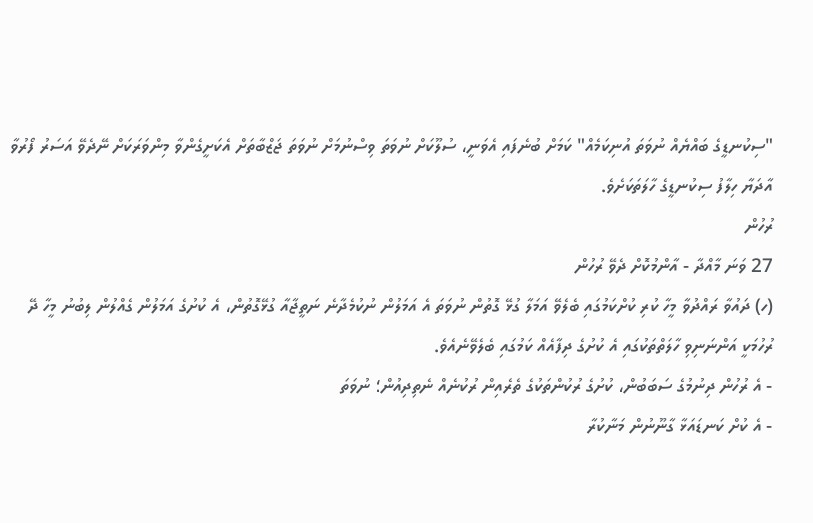"ސިކުނޑީގެ ބައްޔެއް ނުވަތަ އުނިކަމެއް" ކަމަށް ބުނެފައި އެވަނީ، ސުލޫކަށް ނުވަތަ ވިސްނުމަށް ނުވަތަ ޖަޒްބާތަށް އެކަށީގެންވާ މިންވަރަކަށް ނޭދެވޭ އަސަރު ފޯރުވާ އާދަޔާ ހިލާފު ސިކުނޑީގެ ހާލަތަކަށެވެ.
ރުހުން
27 ވަނަ މާއްދާ - އާންމުކޮށް ދެވޭ ރުހުން
(ހ) ދައުވާ ރައްދުވާ މީހާ ކުރި ކުށްކަމުގައި ބެލެވޭ އަމަލާ ގުޅޭ ގޮތުން ނުވަތަ އެ އަމަލުން ނުކުމެދާނެ ނަތީޖާއާ ގުޅޭގޮތުން، އެ ކުށުގެ އަމަލުން ގެއްލުން ލިބުނު މީހާ ދޭ ރުހުމަކީ އަންނަނިވި ހާލަތްތަކުގައި އެ ކުށުގެ ދިފާއެއް ކަމުގައި ބެލެވޭނެއެވެ.
- އެ ރުހުން ދިނުމުގެ ސަބަބުން، ކުށުގެ ރުކުންތަކުގެ ތެރެއިން ރުކުނެއް ނެތިދިއުން؛ ނުވަތަ
- އެ ކުށް ކަނޑައަޅާ ގާނޫނުން މަނާކުރާ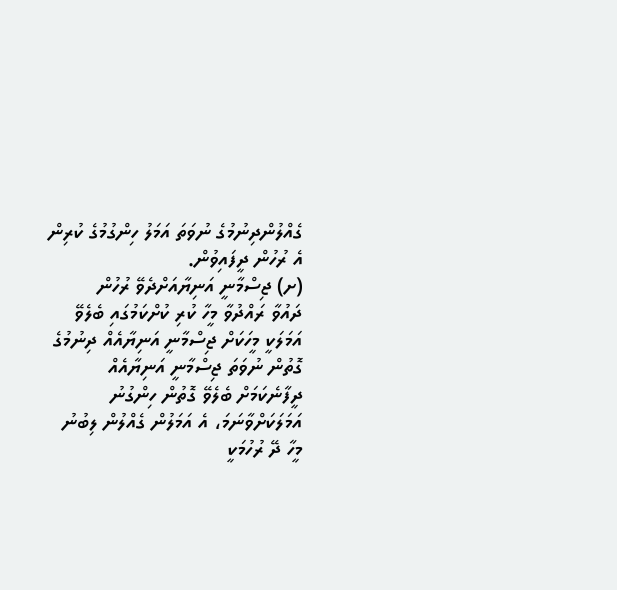ގެއްލުންދިނުމުގެ ނުވަތަ އަމަލު ހިންގުމުގެ ކުރިން އެ ރުހުން ދީފައިވުން.
(ށ) ޖިސްމާނީ އަނިޔާއަށްދެވޭ ރުހުން
ދައުވާ ރައްދުވާ މީހާ ކުރި ކުށްކަމުގައި ބެލެވޭ އަމަލަކީ މީހަކަށް ޖިސްމާނީ އަނިޔާއެއް ދިނުމުގެ ގޮތުން ނުވަތަ ޖިސްމާނީ އަނިޔާއެއް ދީފާނެކަމަށް ބެލެވޭ ގޮތުން ހިންގުނު އަމަލަކަށްވާނަމަ، އެ އަމަލުން ގެއްލުން ލިބުނު މީހާ ދޭ ރުހުމަކީ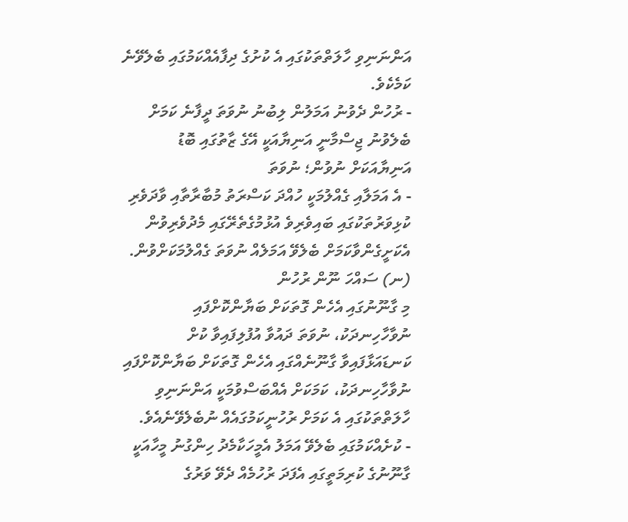އަންނަނިވި ހާލަތްތަކުގައި އެ ކުށުގެ ދިފާއެއްކަމުގައި ބެލެވޭނެ ކަމެކެވެ.
- ރުހުން ދެވުނު އަމަލުން ލިބުނު ނުވަތަ ދީފާނެ ކަމަށް ބެލެވުނު ޖިސްމާނީ އަނިޔާއަކީ އޭގެ ޒާތުގައި ބޮޑު އަނިޔާއަކަށް ނުވުން؛ ނުވަތަ
- އެ އަމަލާއި ގެއްލުމަކީ ހުއްދަ ކަސްރަތު މުބާރާތާއި ވާދަވެރި ކުޅިވަރުތަކުގައި ބައިވެރިވެ އުޅުމުގެތެރޭގައި މެދުވެރިވުން އެކަށީގެންވާކަމަށް ބެލެވޭ އަމަލެއް ނުވަތަ ގެއްލުމަކަށްވުން.
(ނ) ސައްހަ ނޫން ރުހުން
މި ގާނޫނުގައި އެހެން ގޮތަކަށް ބަޔާންކޮށްފައި ނުވާހާހިނދަކު، ނުވަތަ ދައުވާ އުފުލިފައިވާ ކުށް ކަނޑައަޅާފައިވާ ގާނޫނެއްގައި އެހެން ގޮތަކަށް ބަޔާންކޮށްފައި ނުވާހާހިނދަކު، ކަމަކަށް އެއްބަސްވުމަކީ އަންނަނިވި ހާލަތްތަކުގައި އެ ކަމަށް ރުހުނީކަމުގައެއް ނުބެލެވޭނެއެވެ.
- ކުށެއްކަމުގައި ބެލެވޭ އަމަލު އެމީހަކާމެދު ހިންގުނު މީހާއަކީ ގާނޫނުގެ ކުރިމަތީގައި އެފަދަ ރުހުމެއް ދެވޭ ވަރުގެ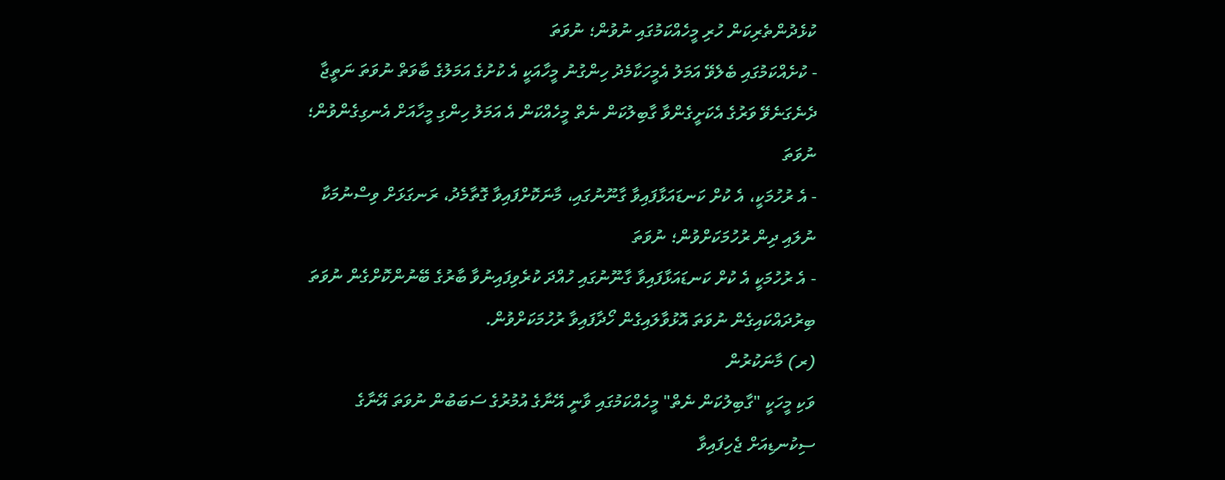ކުޅެދުންތެރިކަން ހުރި މީހެއްކަމުގައި ނުވުން؛ ނުވަތަ
- ކުށެއްކަމުގައި ބެލެވޭ އަމަލު އެމީހަކާމެދު ހިންގުނު މީހާއަކީ އެ ކުށުގެ އަމަލުގެ ބާވަތް ނުވަތަ ނަތީޖާ ދެނެގަނެވޭ ވަރުގެ އެކަށީގެންވާ ގާބިލުކަން ނެތް މީހެއްކަން އެ އަމަލު ހިންގި މީހާއަށް އެނގިގެންވުން؛ ނުވަތަ
- އެ ރުހުމަކީ، އެ ކުށް ކަނޑައަޅާފައިވާ ގާނޫނުގައި، މާނަކޮށްފައިވާ ގޮތާމެދު، ރަނގަޅަށް ވިސްނުމަކާ ނުލައި ދިން ރުހުމަކަށްވުން؛ ނުވަތަ
- އެ ރުހުމަކީ އެ ކުށް ކަނޑައަޅާފައިވާ ގާނޫނުގައި ހުއްދަ ކުރެވިފައިނުވާ ބާރުގެ ބޭނުންކޮށްގެން ނުވަތަ ބިރުދައްކައިގެން ނުވަތަ އޮޅުވާލައިގެން ހޯދާފައިވާ ރުހުމަކަށްވުން.
(ރ) މާނަކުރުން
ވަކި މީހަކީ "ގާބިލުކަން ނެތް" މީހެއްކަމުގައި ވާނީ އޭނާގެ އުމުރުގެ ސަބަބުން ނުވަތަ އޭނާގެ ސިކުނޑިއަށް ޖެހިފައިވާ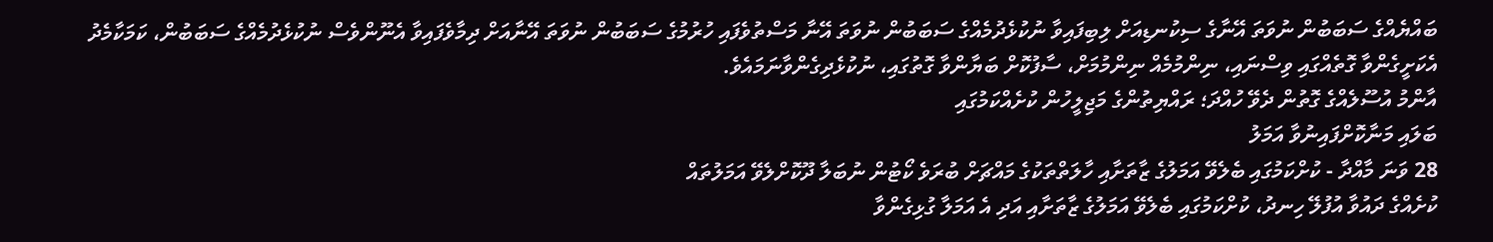ބައްޔެއްގެ ސަބަބުން ނުވަތަ އޭނާގެ ސިކުނޑިއަށް ލިބިފައިވާ ނުކުޅެދުމެއްގެ ސަބަބުން ނުވަތަ އޭނާ މަސްތުވެފައި ހުރުމުގެ ސަބަބުން ނުވަތަ އޭނާއަށް ދިމާވެފައިވާ އެނޫންވެސް ނުކުޅެދުމެއްގެ ސަބަބުން، ކަމަކާމެދު އެކަށީގެންވާ ގޮތެއްގައި ވިސްނައި، ނިންމުމެއް ނިންމުމަށް، ސާފުކޮށް ބަޔާންވާ ގޮތުގައި، ނުކުޅެދިގެންވާނަމައެވެ.
އާންމު އުސޫލެއްގެ ގޮތުން ދެވޭ ހުއްދަ؛ ރައްޔިތުންގެ މަޖިލީހުން ކުށެއްކަމުގައި
ބަލައި މަނާކޮށްފައިނުވާ އަމަލު
28 ވަނަ މާއްދާ - ކުށްކަމުގައި ބެލެވޭ އަމަލުގެ ޒާތަށާއި ހާލަތްތަކުގެ މައްޗަށް ބުރަވެ ކޯޓުން ނުބަލާ ދޫކޮށްލެވޭ އަމަލުތައް
ކުށެއްގެ ދައުވާ އުފުލޭ ހިނދު، ކުށްކަމުގައި ބެލެވޭ އަމަލުގެ ޒާތަށާއި އަދި އެ އަމަލާ ގުޅިގެންވާ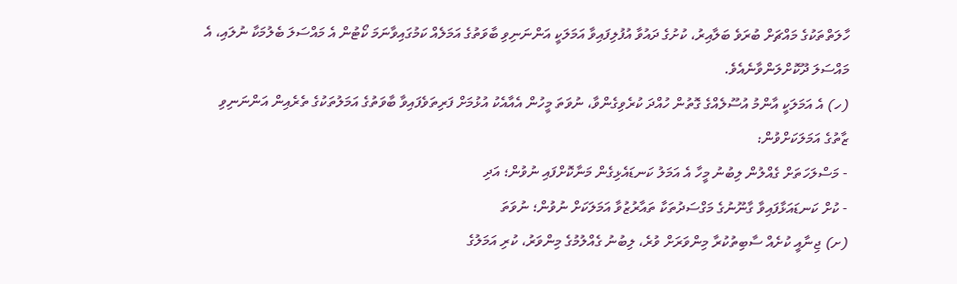ހާލަތްތަކުގެ މައްޗަށް ބުރަވެ ބަލާއިރު، ކުށުގެ ދައުވާ އުފުލިފައިވާ އަމަލަކީ އަންނަނިވި ބާވަތުގެ އަމަލެއް ކަމުގައިވާނަމަ ކޯޓުން އެ މައްސަލަ ބެލުމަކާ ނުލައި، އެ މައްސަލަ ދޫކޮށްލަންވާނެއެވެ.
(ހ) އެ އަމަލަކީ އާންމު އުސޫލެއްގެ ގޮތުން ހުއްދަ ކުރެވިގެންވާ، ނުވަތަ މީހުން އެއާއެކު އުޅުމަށް ފަރިތަވެފައިވާ ބާވަތުގެ އަމަލުތަކުގެ ތެރެއިން އަންނަނިވި ޒާތުގެ އަމަލަކަށްވުން:
- މަސްލަހަތަށް ގެއްލުން ލިބުނު މީހާ އެ އަމަލު ކަނޑައެޅިގެން މަނާކޮށްފައި ނުވުން؛ އަދި
- ކުށް ކަނޑައަޅާފައިވާ ގާނޫނުގެ މަގްސަދުތަކާ ތައާރުޒުވާ އަމަލަކަށް ނުވުން؛ ނުވަތަ
(ށ) ޖިނާއީ ކުށެއް ސާބިތުކުރާ މިންވަރަށް ވުރެ، ލިބުނު ގެއްލުމުގެ މިންވަރު، ކުރި އަމަލުގެ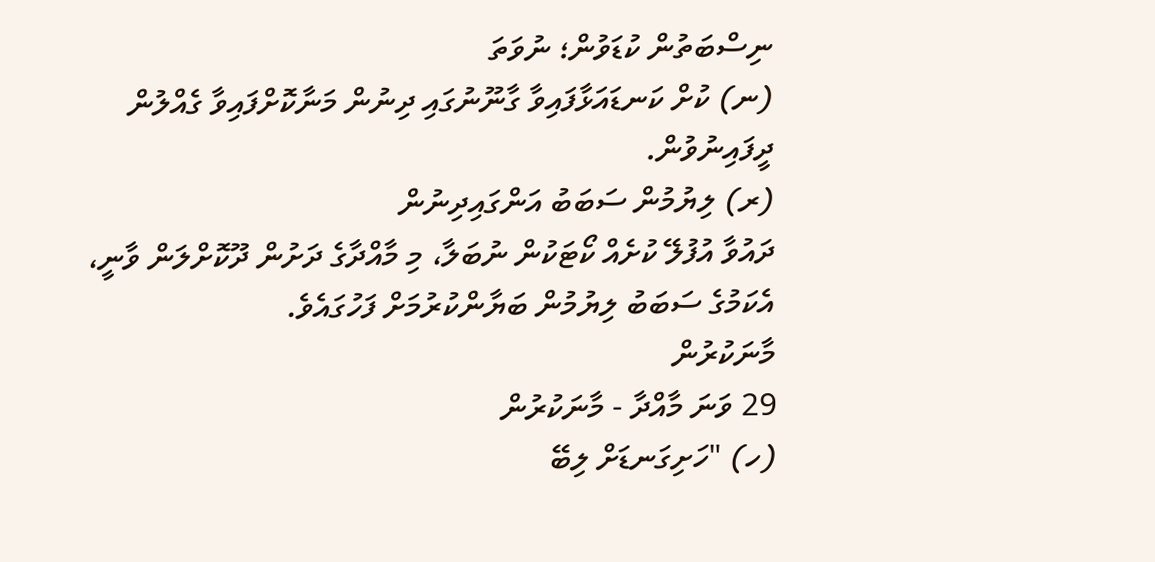ނިސްބަތުން ކުޑަވުން؛ ނުވަތަ
(ނ) ކުށް ކަނޑައަޅާފައިވާ ގާނޫނުގައި ދިނުން މަނާކޮށްފައިވާ ގެއްލުން ދީފައިނުވުން.
(ރ) ލިޔުމުން ސަބަބު އަންގައިދިނުން
ދައުވާ އުފުލޭ ކުށެއް ކޯޓަކުން ނުބަލާ، މި މާއްދާގެ ދަށުން ދޫކޮށްލަން ވާނީ، އެކަމުގެ ސަބަބު ލިޔުމުން ބަޔާންކުރުމަށް ފަހުގައެވެ.
މާނަކުރުން
29 ވަނަ މާއްދާ - މާނަކުރުން
(ހ) "ހަށިގަނޑަށް ލިބޭ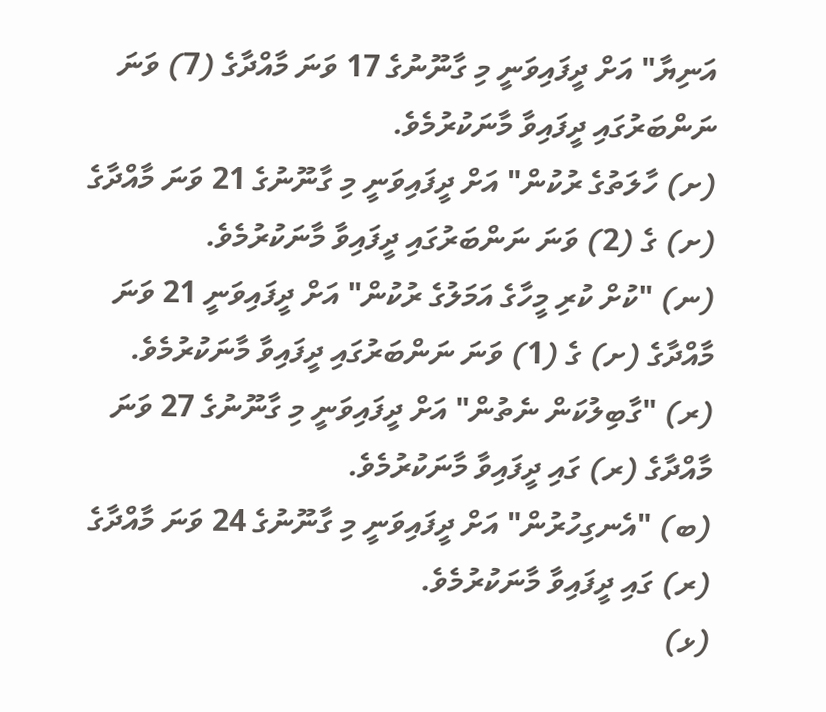އަނިޔާ" އަށް ދީފައިވަނީ މި ގާނޫނުގެ 17 ވަނަ މާއްދާގެ (7) ވަނަ ނަންބަރުގައި ދީފައިވާ މާނަކުރުމެވެ.
(ށ) ހާލަތުގެ ރުކުން" އަށް ދީފައިވަނީ މި ގާނޫނުގެ 21 ވަނަ މާއްދާގެ (ށ) ގެ (2) ވަނަ ނަންބަރުގައި ދީފައިވާ މާނަކުރުމެވެ.
(ނ) "ކުށް ކުރި މީހާގެ އަމަލުގެ ރުކުން" އަށް ދީފައިވަނީ 21 ވަނަ މާއްދާގެ (ށ) ގެ (1) ވަނަ ނަންބަރުގައި ދީފައިވާ މާނަކުރުމެވެ.
(ރ) "ގާބިލުކަން ނެތުން" އަށް ދީފައިވަނީ މި ގާނޫނުގެ 27 ވަނަ މާއްދާގެ (ރ) ގައި ދީފައިވާ މާނަކުރުމެވެ.
(ބ) "އެނގިހުރުން" އަށް ދީފައިވަނީ މި ގާނޫނުގެ 24 ވަނަ މާއްދާގެ (ރ) ގައި ދީފައިވާ މާނަކުރުމެވެ.
(ޅ)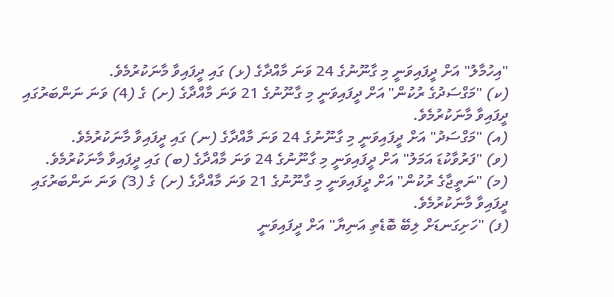"އިހުމާލު" އަށް ދީފައިވަނީ މި ގާނޫނުގެ 24 ވަނަ މާއްދާގެ (ޅ) ގައި ދީފައިވާ މާނަކުރުމެވެ.
(ކ) "މަގްސަދުގެ ރުކުން" އަށް ދީފައިވަނީ މި ގާނޫނުގެ 21 ވަނަ މާއްދާގެ (ށ) ގެ (4) ވަނަ ނަންބަރުގައި ދީފައިވާ މާނަކުރުމެވެ.
(އ) "މަގްސަދު" އަށް ދީފައިވަނީ މި ގާނޫނުގެ 24 ވަނަ މާއްދާގެ (ނ) ގައި ދީފައިވާ މާނަކުރުމެވެ.
(ވ) "ފަރުވާކުޑަ އަމަލު" އަށް ދީފައިވަނީ މި ގާނޫނުގެ 24 ވަނަ މާއްދާގެ (ބ) ގައި ދީފައިވާ މާނަކުރުމެވެ.
(މ) "ނަތީޖާގެ ރުކުން" އަށް ދީފައިވަނީ މި ގާނޫނުގެ 21 ވަނަ މާއްދާގެ (ށ) ގެ (3) ވަނަ ނަންބަރުގައި ދީފައިވާ މާނަކުރުމެވެ.
(ފ) "ހަށިގަނޑަށް ލިބޭ ބޮޑެތި އަނިޔާ" އަށް ދީފައިވަނީ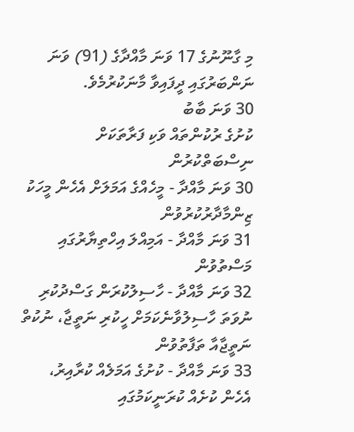މި ގާނޫނުގެ 17 ވަނަ މާއްދާގެ (91) ވަނަ ނަންބަރުގައި ދީފައިވާ މާނަކުރުމެވެ.
30 ވަނަ ބާބު
ކުށުގެ ރުކުންތައް ވަކި ފަރާތަކަށް ނިސްބަތްކުރުން
30 ވަނަ މާއްދާ - މީހެއްގެ އަމަލަށް އެހެން މީހަކު ޒިންމާދާރުކުރުވުން
31 ވަނަ މާއްދާ - އަމިއްލަ އިހްތިޔާރުގައި މަސްތުވުން
32 ވަނަ މާއްދާ - ހާސިލުކުރަން ގަސްދުކުރި ނުވަތަ ހާސިލުވާނެކަމަށް ހީކުރި ނަތީޖާ، ނުކުތް ނަތީޖާއާ ތަފާތުވުން
33 ވަނަ މާއްދާ - ކުށުގެ އަމަލެއް ކުރާއިރު، އެހެން ކުށެއް ކުރަނީކަމުގައި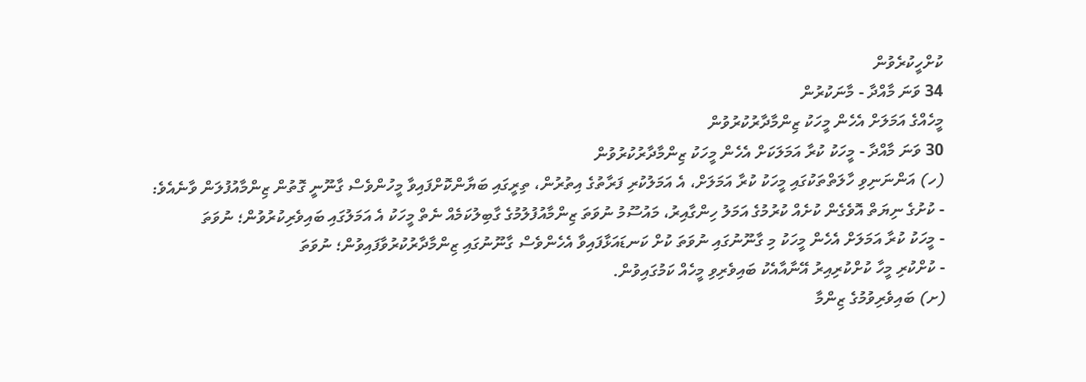ކުށްހީކުރެވުން
34 ވަނަ މާއްދާ - މާނަކުރުން
މީހެއްގެ އަމަލަށް އެހެން މީހަކު ޒިންމާދާރުކުރުވުން
30 ވަނަ މާއްދާ - މީހަކު ކުރާ އަމަލަކަށް އެހެން މީހަކު ޒިންމާދާރުކުރުވުން
(ހ) އަންނަނިވި ހާލަތްތަކުގައި މީހަކު ކުރާ އަމަލަށް، އެ އަމަލުކުރި ފަރާތުގެ އިތުރުން، ތިރީގައި ބަޔާންކޮށްފައިވާ މީހުންވެސް ގާނޫނީ ގޮތުން ޒިންމާއުފުލަން ވާނެއެވެ:
- ކުށުގެ ނިޔަތް އޮވެގެން ކުށެއް ކުރުމުގެ އަމަލު ހިންގާއިރު، މައުސޫމު ނުވަތަ ޒިންމާއުފުލުމުގެ ގާބިލުކަމެއް ނެތް މީހަކު އެ އަމަލުގައި ބައިވެރިކުރުވުން؛ ނުވަތަ
- މީހަކު ކުރާ އަމަލަށް އެހެން މީހަކު މި ގާނޫނުގައި ނުވަތަ ކުށް ކަނޑައަޅާފައިވާ އެހެންވެސް ގާނޫނުގައި ޒިންމާދާރުކުރުވާފައިވުން؛ ނުވަތަ
- ކުށްކުރި މީހާ ކުށްކުރިއިރު އޭނާއާއެކު ބައިވެރިވި މީހެއް ކަމުގައިވުން.
(ށ) ބައިވެރިވުމުގެ ޒިންމާ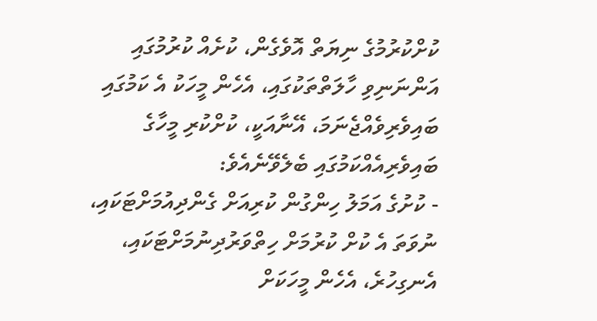ކުށްކުރުމުގެ ނިޔަތް އޮވެގެން، ކުށެއް ކުރުމުގައި އަންނަނިވި ހާލަތްތަކުގައި، އެހެން މީހަކު އެ ކަމުގައި ބައިވެރިވެއްޖެނަމަ، އޭނާއަކީ، ކުށްކުރި މީހާގެ ބައިވެރިއެއްކަމުގައި ބެލެވޭނެއެވެ:
- ކުށުގެ އަމަލު ހިންގުން ކުރިއަށް ގެންދިއުމަށްޓަކައި، ނުވަތަ އެ ކުށް ކުރުމަށް ހިތްވަރުދިނުމަށްޓަކައި، އެނގިހުރެ، އެހެން މީހަކަށް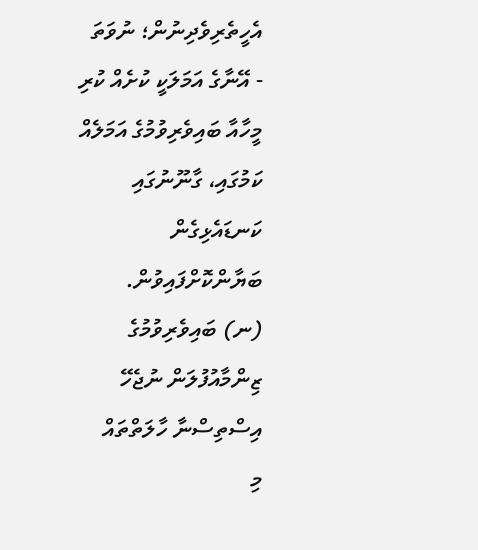އެހީތެރިވެދިނުން؛ ނުވަތަ
- އޭނާގެ އަމަލަކީ ކުށެއް ކުރި މީހާއާ ބައިވެރިވުމުގެ އަމަލެއް ކަމުގައި، ގާނޫނުގައި ކަނޑައެޅިގެން ބަޔާންކޮށްފައިވުން.
(ނ) ބައިވެރިވުމުގެ ޒިންމާއުފުލަން ނުޖެހޭ އިސްތިސްނާ ހާލަތްތައް
މި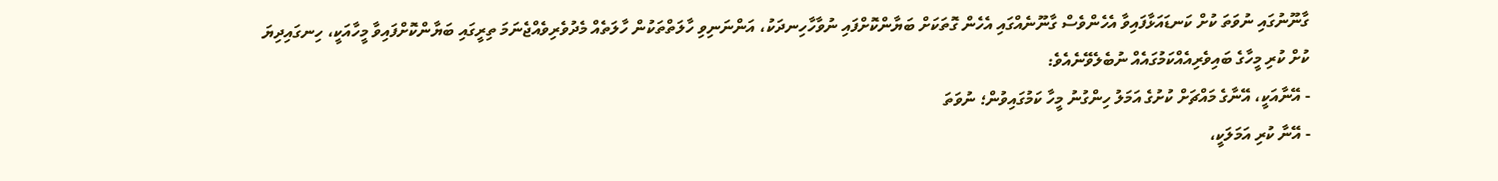ގާނޫނުގައި ނުވަތަ ކުށް ކަނޑައަޅާފައިވާ އެހެންވެސް ގާނޫނެއްގައި އެހެން ގޮތަކަށް ބަޔާންކޮށްފައި ނުވާހާހިނދަކު، އަންނަނިވި ހާލަތްތަކުން ހާލަތެއް މެދުވެރިވެއްޖެނަމަ ތިރީގައި ބަޔާންކޮށްފައިވާ މީހާއަކީ، ހިނގައިދިޔަ ކުށް ކުރި މީހާގެ ބައިވެރިއެއްކަމުގައެއް ނުބެލެވޭނެއެވެ:
- އޭނާއަކީ، އޭނާގެ މައްޗަށް ކުށުގެ އަމަލު ހިންގުނު މީހާ ކަމުގައިވުން؛ ނުވަތަ
- އޭނާ ކުރި އަމަލަކީ،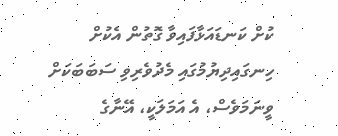ކުށް ކަނޑައަޅާފައިވާ ގޮތުން އެކުށް ހިނގައިދިޔުމުގައި މެދުވެރިވި ސަބަބަކަށް ވީނަމަވެސް، އެ އަމަލަކީ، އޭނާގެ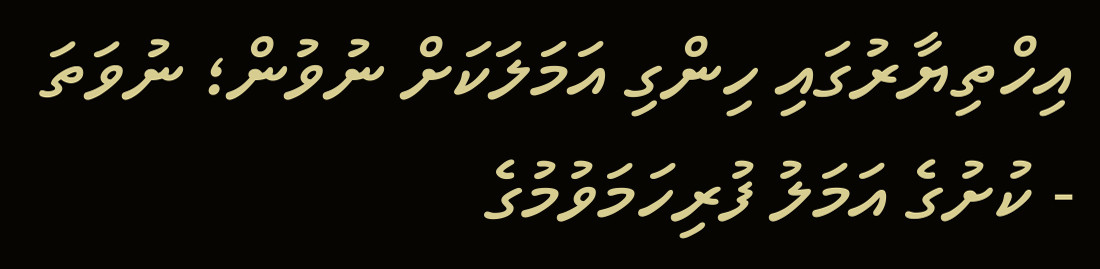އިހްތިޔާރުގައި ހިންގި އަމަލަކަށް ނުވުން؛ ނުވަތަ
- ކުށުގެ އަމަލު ފުރިހަމަވުމުގެ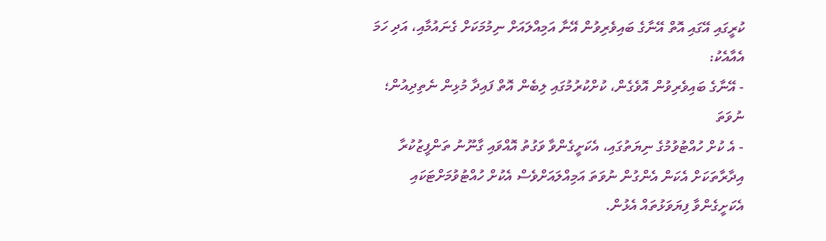ކުރީގައި އޭގައި އޮތް އޭނާގެ ބައިވެރިވުން އޭނާ އަމިއްލައަށް ނިމުމަކަށް ގެނައުމާއި، އަދި ހަމަ އެއާއެކު:
- އޭނާގެ ބައިވެރިވުން އޮވެގެން، ކުށްކުރުމުގައި ލިބެން އޮތް ފައިދާ މުޅިން ނެތިދިއުން؛ ނުވަތަ
- އެ ކުށް ހުއްޓުވުމުގެ ނިޔަތުގައި، އެކަށީގެންވާ ވަގުތު އޮއްވައި ގާނޫނު ތަންފީޒުކުރާ އިދާރާތަކަށް އެކަން އެންގުން ނުވަތަ އަމިއްލައަށްވެސް އެކުށް ހުއްޓުވުމަށްޓަކައި އެކަށީގެންވާ ފިޔަވަޅުތައް އެޅުން.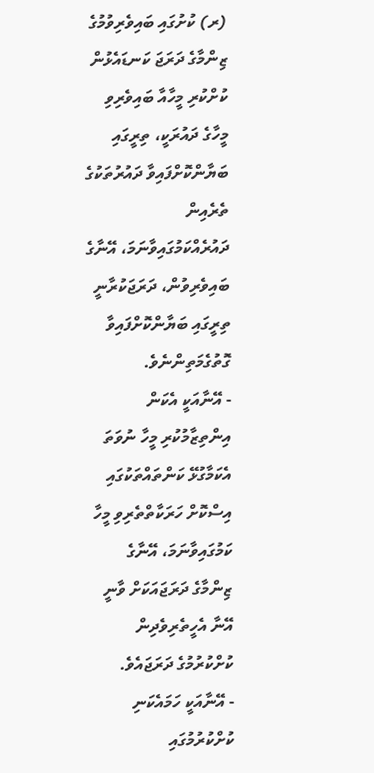(ރ) ކުށުގައި ބައިވެރިވުމުގެ ޒިންމާގެ ދަރަޖަ ކަނޑައެޅުން
ކުށްކުރި މީހާއާ ބައިވެރިވި މީހާގެ ދައުރަކީ، ތިރީގައި ބަޔާންކޮށްފައިވާ ދައުރުތަކުގެ ތެރެއިން ދައުރެއްކަމުގައިވާނަމަ، އޭނާގެ ބައިވެރިވުން، ދަރަޖަކުރާނީ ތިރީގައި ބަޔާންކޮށްފައިވާ ގޮތުގެމަތިންނެވެ.
- އޭނާއަކީ އެކަން އިންތިޒާމުކުރި މީހާ ނުވަތަ އެކަމާގުޅޭ ކަންތައްތަކުގައި އިސްކޮށް ހަރަކާތްތެރިވި މީހާ ކަމުގައިވާނަމަ، އޭނާގެ ޒިންމާގެ ދަރަޖައަކަށް ވާނީ އޭނާ އެހީތެރިވެދިން ކުށްކުރުމުގެ ދަރަޖައެވެ.
- އޭނާއަކީ ހަމައެކަނި ކުށްކުރުމުގައި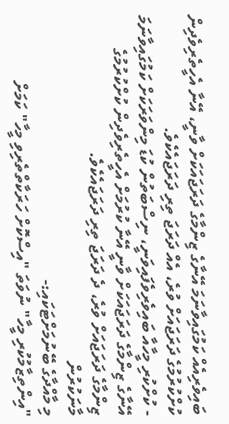ބައިވެރިއެއް ކަމުގައިވާނަމަ އޭނާގެ ޒިންމާގެ ދަރަޖައަކަށް ވާނީ، އޭނާ އެހީތެރިވެދިން ކުށްކުރުމުގެ ދަރަޖައަށް ވުރެ، އެއް ދަރަޖަ ތިރި ދަރަޖައެކެވެ.
- ކުށްކުރި މީހާއާ ބައިވެރިވެފައިވަނީ، ނިސްބަތުން ކުޑަ މިންވަރަކަށް ކަމުގައިވާނަމަ އޭނާގެ ޒިންމާގެ ދަރަޖައަކަށް ވާނީ އޭނާ ކުރުމަށް އެހީތެރިވެދިން ކުށްކުރުމުގެ ޒިންމާގެ ދަރަޖައަށް ވުރެ، ދެ ދަރަޖަ ތިރި ދަރަޖައެކެވެ.
މާނަކުރުން
މި މާއްދާގެ ބޭނުމަށްޓަކައި:-
"އިންތިޒާމުކުރި މީހާ" ނުވަތަ "އިސްކޮށް ހަރަކާތްތެރިވި މީހާ" ކަމަށް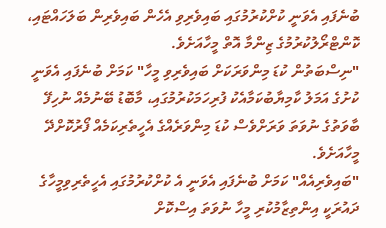ބުނެފައި އެވަނީ ކުށްކުރުމުގައި ބައިވެރިވި އެހެން ބައިވެރިން ބަލަހައްޓައި، ކޮންޓްރޯލުކުރުމުގެ ޒިންމާ އޮތް މީހާއަށެވެ.
"ނިސްބަތުން ކުޑަ މިންވަރަކަށް ބައިވެރިވި މީހާ" ކަމަށް ބުނެފައި އެވަނީ ކުށުގެ އަމަލު ކާމިޔާބުކަމާއެކު ފުރިހަމަކުރުމުގައި، މާބޮޑު ބޭނުމެއް ނުހިފޭ ބާވަތުގެ ނުވަތަ ވަރަށްވެސް ކުޑަ މިންވަރެއްގެ އެހީތެރިކަމެއް ފޯރުކޮށްދޭ މީހާއަށެވެ.
"ބައިވެރިއެއް" ކަމަށް ބުނެފައި އެވަނީ އެ ކުށްކުރުމުގައި އެހީތެރިވިމީހާގެ ދައުރަކީ އިންތިޒާމުކުރި މީހާ ނުވަތަ އިސްކޮށް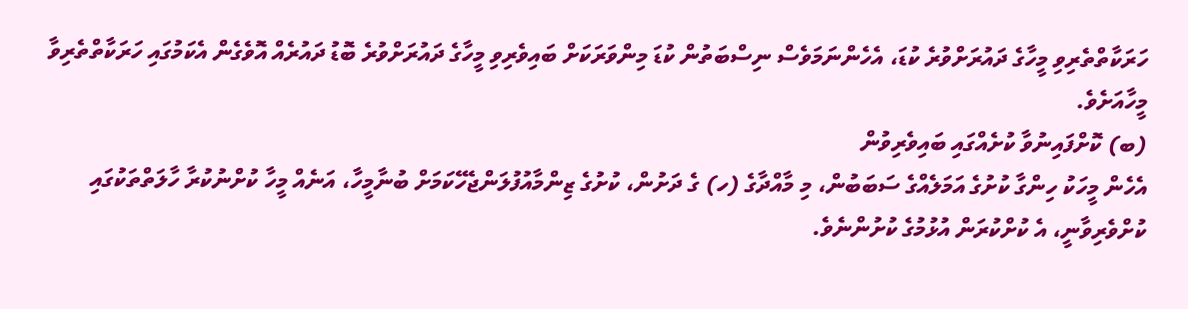ހަރަކާތްތެރިވި މީހާގެ ދައުރަށްވުރެ ކުޑަ، އެހެންނަމަވެސް ނިސްބަތުން ކުޑަ މިންވަރަކަށް ބައިވެރިވި މީހާގެ ދައުރަށްވުރެ ބޮޑު ދައުރެއް އޮވެގެން އެކަމުގައި ހަރަކާތްތެރިވާ މީހާއަށެވެ.
(ބ) ކޮށްފައިނުވާ ކުށެއްގައި ބައިވެރިވުން
އެހެން މީހަކު ހިންގާ ކުށުގެ އަމަލެއްގެ ސަބަބުން، މި މާއްދާގެ (ހ) ގެ ދަށުން، ކުށުގެ ޒިންމާއުފުލަންޖެހޭކަމަށް ބުނާމީހާ، އަނެއް މީހާ ކުށްނުކުރާ ހާލަތްތަކުގައި ކުށްވެރިވާނީ، އެ ކުށްކުރަން އުޅުމުގެ ކުށުންނެވެ.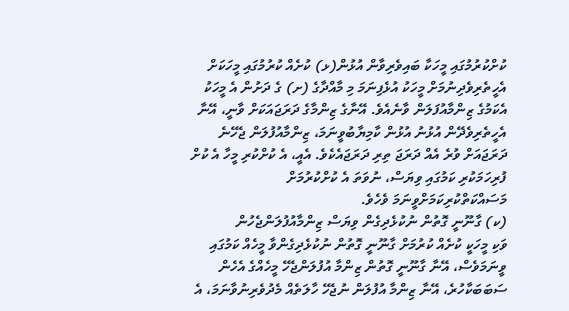ކުށްކުރުމުގައި މީހަކާ ބައިވެރިވާން އުޅުން(ޅ) ކުށެއް ކުރުމުގައި މީހަކަށް އެހީތެރިވެދިނުމަށް މީހަކު އުޅެފިނަމަ މި މާއްދާގެ (ށ) ގެ ދަށުން އެ މީހަކު އެކަމުގެ ޒިންމާއުފަލަން ވާނެއެވެ. އޭނާގެ ޒިންމާގެ ދަރަޖައަކަށް ވާނީ، އޭނާ އެހީތެރިވެދޭން އުޅުނު އުޅުން ކާމިޔާބުވީނަމަ، ޒިންމާއުފުލަން ޖެހޭނެ ދަރަޖައަށް ވުރެ އެއް ދަރަޖަ ތިރި ދަރަޖައެކެވެ. އެއީ، އެ ކުށްކުރި މީހާ އެ ކުށް ފުރިހަމަކުރި ކަމުގައި ވިޔަސް، ނުވަތަ އެ ކުށްކުރުމަށް މަސައްކަތްކުރިކަމަށްވީނަމަ ވެހެވެ.
(ކ) ގާނޫނީ ގޮތުން ނުކުޅެދިގެން ވިޔަސް ޒިންމާއުފުލަންޖެހުން
ވަކި މީހަކީ ކުށެއް ކުރުމަށް ގާނޫނީ ގޮތުން ނުކުޅެދިގެންވާ މީހެއް ކަމުގައި ވީނަމަވެސް، އޭނާ ގާނޫނީ ގޮތުން ޒިންމާ އުފުލަންޖެހޭ މީހެއްގެ އެހެން ސަބަބަކާހުރެ، އޭނާ ޒިންމާ އުފުލަން ނުޖެހޭ ހާލަތެއް މެދުވެރިނުވާނަމަ، އެ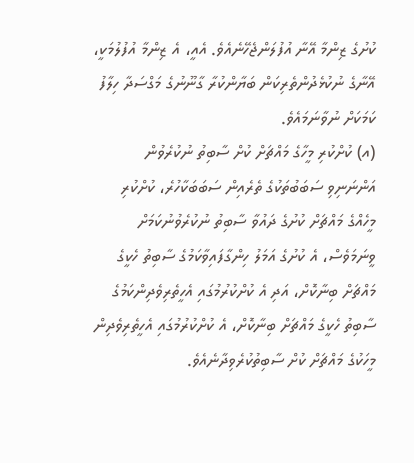ކުށުގެ ޒިންމާ އޭނާ އުފުލަންޖެހޭނެއެވެ. އެއީ، އެ ޒިންމާ އުފުލުމަކީ، އޭނާގެ ނުކުޅެދުންތެރިކަން ބަޔާންކުރާ ގާނޫނުގެ މަގްސަދާ ހިލާފު ކަމަކަށް ނުވާނަމައެވެ.
(އ) ކުށްކުރި މީހާގެ މައްޗަށް ކުށް ސާބިތު ނުކުރެވުން
އަންނަނިވި ސަބަބުތަކުގެ ތެރެއިން ސަބަބަކާހުރެ، ކުށްކުރި މީހެއްގެ މައްޗަށް ކުށުގެ ދައުވާ ސާބިތު ނުކުރެވުނުކަމަށް ވީނަމަވެސް، އެ ކުށުގެ އަމަލު ހިންގާފައިވާކަމުގެ ސާބިތު ހެކީގެ މައްޗަށް ބިނާކޮށް، އަދި އެ ކުށްކުރުމުގައި އެހީތެރިވެދިންކަމުގެ ސާބިތު ހެކީގެ މައްޗަށް ބިނާކޮށް، އެ ކުށްކުރުމުގައި އެހީތެރިވެދިން މީހަކުގެ މައްޗަށް ކުށް ސާބިތުކުރެވިދާނެއެވެ.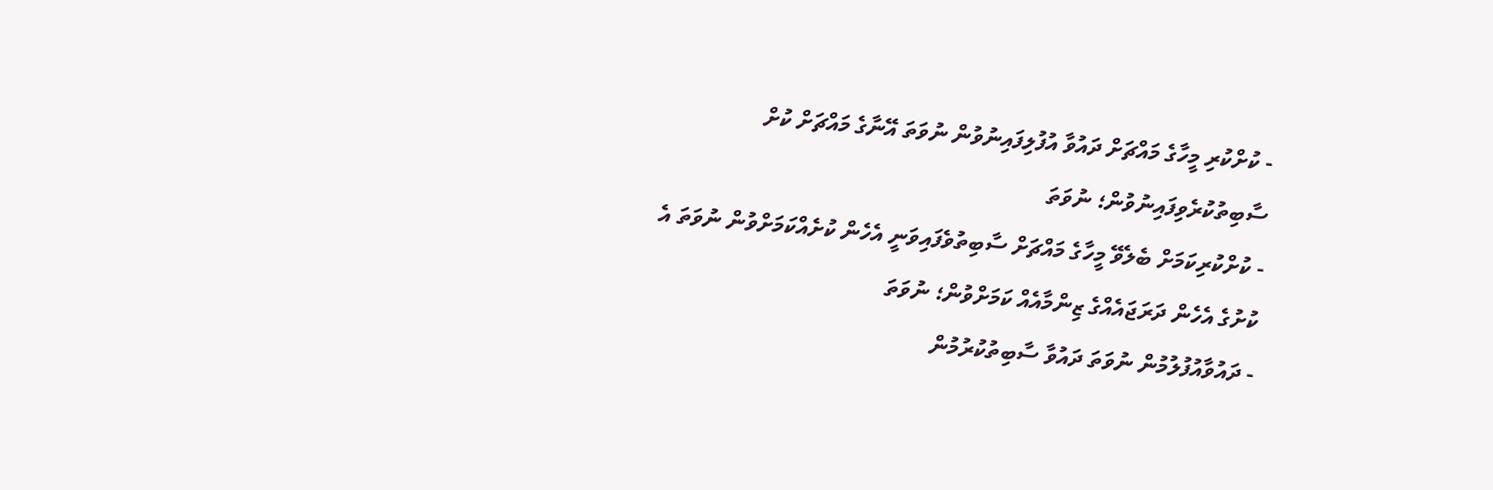- ކުށްކުރި މީހާގެ މައްޗަށް ދައުވާ އުފުލިފައިނުވުން ނުވަތަ އޭނާގެ މައްޗަށް ކުށް ސާބިތުކުރެވިފައިނުވުން؛ ނުވަތަ
- ކުށްކުރިކަމަށް ބެލެވޭ މީހާގެ މައްޗަށް ސާބިތުވެފައިވަނީ އެހެން ކުށެއްކަމަށްވުން ނުވަތަ އެ ކުށުގެ އެހެން ދަރަޖައެއްގެ ޒިންމާއެއް ކަމަށްވުން؛ ނުވަތަ
- ދައުވާއުފުލުމުން ނުވަތަ ދައުވާ ސާބިތުކުރުމުން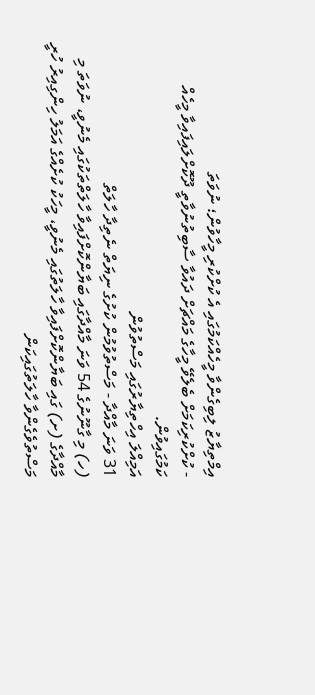އިމްތިޔާޒު ލިބިގެންވާ މީހެއްކަމުގައި އެ ކުށްކުރި މީހާވުން؛ ނުވަތަ
- ކުށްކުރިކަމަށް ބެލެވޭ މީހާގެ މައްޗަށް ދައުވާ ސާބިތުނުވާތީ ދޫކޮށްލައިފައިވާ މީހެއް ކަމުގައިވުން.
އަމިއްލަ އިހްތިޔާރުގައި މަސްތުވުން
31 ވަނަ މާއްދާ - މަސްތުވުމުން ކުށުގެ ނިޔަތް ނެތިދާ ހާލަތް
(ހ) މި ގާނޫނުގެ 54 ވަނަ މާއްދާގައި ބަޔާންކޮށްފައިވާ ހާލަތްތަކުގައި މެނުވީ، ނުވަތަ މި މާއްދާގެ (ށ) ގައި ބަޔާންކޮށްފައިވާ ހާލަތުގައި މެނުވީ، މީހަކު ކުށެއްގެ އަމަލު ހިންގިއިރު ހުރީ މަސްތުވެގެންވާ ހާލަތުގައިކަން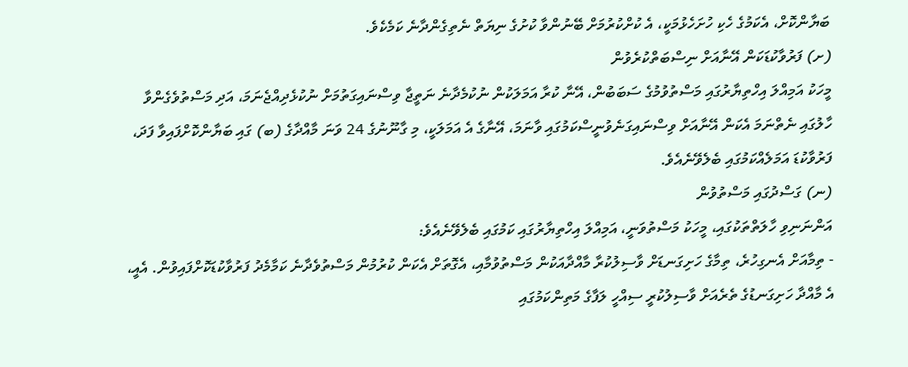ބަޔާންކޮށް، އެކަމުގެ ހެކި ހުށަހެޅުމަކީ، އެ ކުށްކުރުމަށް ބޭނުންވާ ކުށުގެ ނިޔަތް ނެތިގެންދާނެ ކަމެކެވެ.
(ށ) ފަރުވާކުޑަކަން އޭނާއަށް ނިސްބަތްކުރެވުން
މީހަކު އަމިއްލަ އިހްތިޔާރުގައި މަސްތުވުމުގެ ސަބަބުން، އޭނާ ކުރާ އަމަލަކުން ނުކުމެދާނެ ނަތީޖާ ވިސްނައިގަތުމަށް ނުކުޅެދިއްޖެނަމަ، އަދި މަސްތުވެގެންވާ ހާލުގައި ނެތްނަމަ އެކަން އޭނާއަށް ވިސްނައިގަނެވުނީސްކަމުގައި ވާނަމަ، އޭނާގެ އެ އަމަލަކީ، މި ގާނޫނުގެ 24 ވަނަ މާއްދާގެ (ބ) ގައި ބަޔާންކޮށްފައިވާ ފަދަ، ފަރުވާކުޑަ އަމަލެއްކަމުގައި ބެލެވޭނެއެވެ.
(ނ) ގަސްދުގައި މަސްތުވުން
އަންނަނިވި ހާލަތްތަކުގައި، މީހަކު މަސްތުވަނީ، އަމިއްލަ އިހްތިޔާރުގައި ކަމުގައި ބެލެވޭނެއެވެ:
- ތިމާއަށް އެނގިހުރެ، ތިމާގެ ހަށިގަނޑަށް ވާސިލުކުރާ މާއްދާއަކުން މަސްތުވުމާއި، އެގޮތަށް އެކަން ކުރުމުން މަސްތުވެދާނެ ކަމާމެދު ފަރުވާކުޑަކޮށްފައިވުން. އެއީ،
އެ މާއްދާ ހަށިގަނޑުގެ ތެރެއަށް ވާސިލުކުރީ ސިއްހީ ލަފާގެ މަތިންކަމުގައި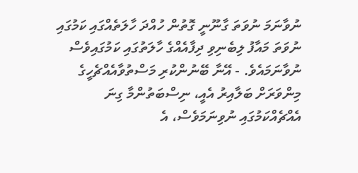ނުވާނަމަ ނުވަތަ ގާނޫނީ ގޮތުން ހުއްދަ ހާލަތެއްގައި ކަމުގައި ނުވަތަ މައާފު ލިބެނިވި ދިފާއެއްގެ ހާލަތުގައި ކަމުގައިވެސް ނުވާނަމައެވެ. - އޭނާ ބޭނުންކުރި މަސްތުވާއެއްޗެހީގެ މިންވަރަށް ބަލާއިރު އެއީ، ނިސްބަތުންމާ ގިނަ އެއްޗެއްކަމުގައި ނުވިނަމަވެސް، އެ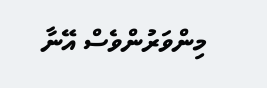މިންވަރުންވެސް އޭނާ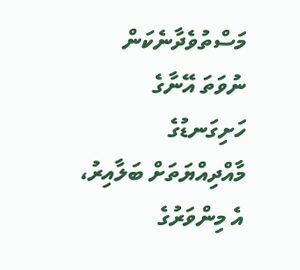މަސްތުވެދާނެކަން ނުވަތަ އޭނާގެ ހަށިގަނޑުގެ މާއްދިއްޔަތަށް ބަލާއިރު، އެ މިންވަރުގެ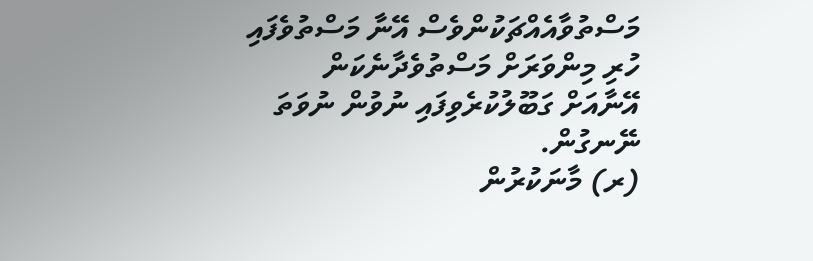މަސްތުވާއެއްޗަކުންވެސް އޭނާ މަސްތުވެފައި ހުރި މިންވަރަށް މަސްތުވެދާނެކަން އޭނާއަށް ގަބޫލުކުރެވިފައި ނުވުން ނުވަތަ ނޭނގުން.
(ރ) މާނަކުރުން